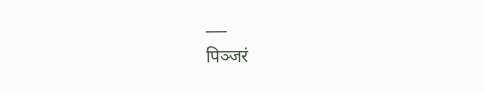___
पिञ्जरं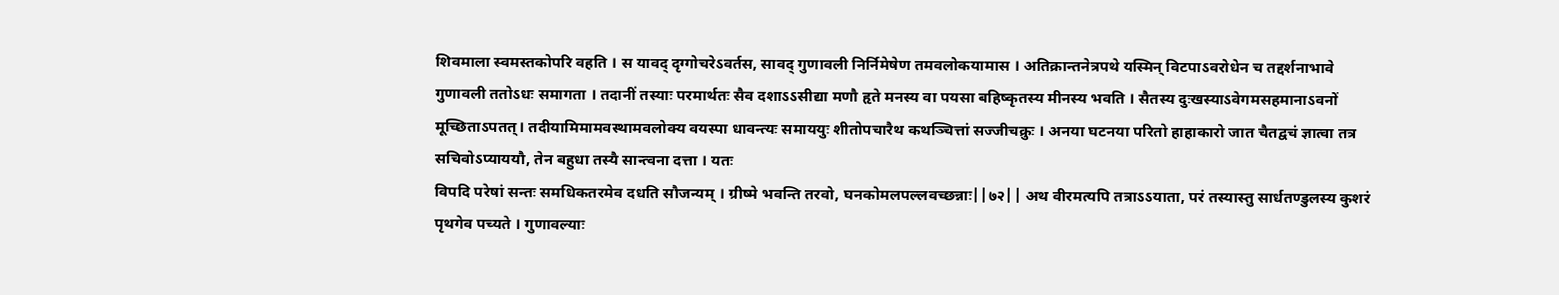शिवमाला स्वमस्तकोपरि वहति । स यावद् दृग्गोचरेऽवर्तस, सावद् गुणावली निर्निमेषेण तमवलोकयामास । अतिक्रान्तनेत्रपथे यस्मिन् विटपाऽवरोधेन च तद्दर्शनाभावे गुणावली ततोऽधः समागता । तदानीं तस्याः परमार्थतः सैव दशाऽऽसीद्या मणौ हृते मनस्य वा पयसा बहिष्कृतस्य मीनस्य भवति । सैतस्य दुःखस्याऽवेगमसहमानाऽवनों मूच्छिताऽपतत्। तदीयामिमामवस्थामवलोक्य वयस्पा धावन्त्यः समाययुः शीतोपचारैथ कथञ्चित्तां सज्जीचक्रुः । अनया घटनया परितो हाहाकारो जात चैतद्वचं ज्ञात्वा तत्र सचिवोऽप्याययौ, तेन बहुधा तस्यै सान्त्वना दत्ता । यतः
विपदि परेषां सन्तः समधिकतरमेव दधति सौजन्यम् । ग्रीष्मे भवन्ति तरवो, घनकोमलपल्लवच्छन्नाः||७२|| अथ वीरमत्यपि तत्राऽऽयाता, परं तस्यास्तु सार्धतण्डुलस्य कुशरं पृथगेव पच्यते । गुणावल्याः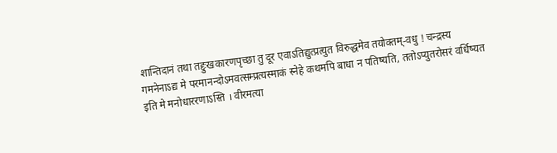शान्तिदानं तथा तद्दुःखकारणपृच्छा तु दूर एवाऽतिद्युत्प्रत्युत विरुद्धमेव तयोक्तम्-वधु ! चन्द्रस्य गमनेनाऽद्य मे परमानन्दोऽमवत्सम्प्रत्यस्माकं स्नेहे कथमपि बाधा न पतिष्यति, ततोऽप्युतरोसरं वर्धिष्यत इति मे मनोधाररणाऽस्ति । वीरमत्या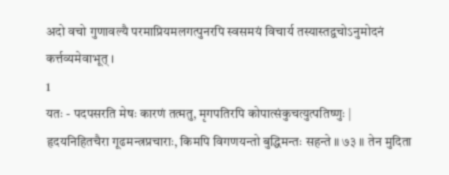अदो वचो गुणावल्यै परमाप्रियमलगत्पुनरपि स्वसमयं विचार्य तस्यास्तद्वचोऽनुमोदनं कर्त्तव्यमेवाभूत् ।
1
यतः - पदपसरति मेषः कारणं तत्मतु, मृगपतिरपि कोपात्संकुचत्युत्पतिष्णुः |
हृदयनिहितचैरा गूढमन्त्रप्रचाराः, किमपि विगणयन्तो बुद्धिमन्तः सहन्ते ॥ ७३ ॥ तेन मुदिता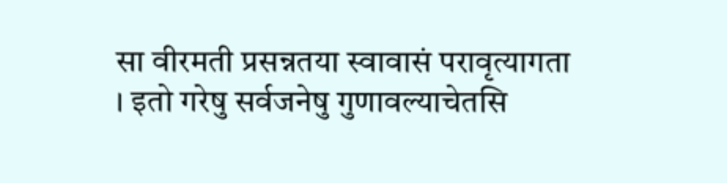सा वीरमती प्रसन्नतया स्वावासं परावृत्यागता । इतो गरेषु सर्वजनेषु गुणावल्याचेतसि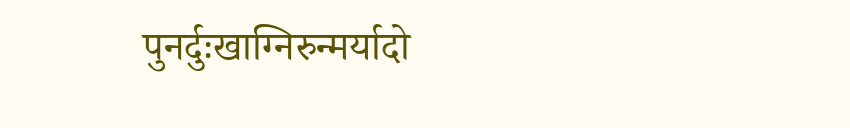पुनर्दुःखाग्निरुन्मर्यादो